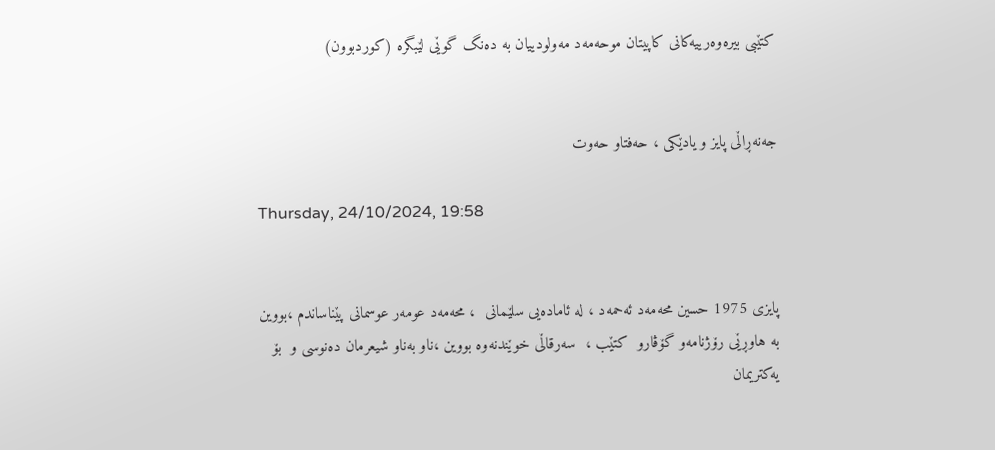کتێبی بیرەوەرییەکانی کاپیتان موحەمەد مەولودییان بە دەنگ گوێی لێبگرە (کوردبوون)


جەنەڕاڵی پایز و یادێکی ، حەفتاو حەوت

Thursday, 24/10/2024, 19:58


پایزی 1975 حسین محه‌مه‌د ئه‌حمه‌د ، له‌ ئاماده‌یی سلێمانی  ، محه‌مه‌د عومه‌ر عوسمانی پێناساندم ،بووین به‌ هاوڕێی رۆژنامه‌و گۆڤارو  کتێب ،  سه‌رقاڵی خوێندنه‌وه‌ بووین ،ناو به‌ناو شیعرمان ده‌نوسی و  بۆ یه‌کتریمان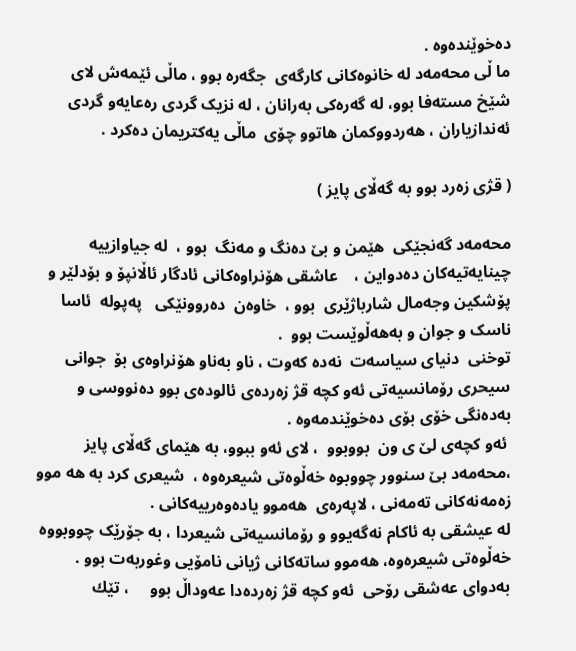ده‌خوێنده‌وه‌ .
ما ڵی محه‌مه‌د له‌ خانوه‌کانی کارگه‌ی  جگه‌ره‌ بوو ، ماڵی ئێمه‌ش لای شێخ مستەفا بوو، لە گەرەکی بەرانان ، لە نزیک گردی رەعایەو گردی ئەندازیاران ، هەردووکمان هاتوو چۆی  ماڵی یه‌کتریمان ده‌کرد .

( قژی زەرد بوو بە گەڵای پایز )

محەمەد گه‌نجێکی  هێمن و بێ ده‌نگ و مه‌نگ  بوو ،  له‌ جیاوازییه‌ چینایه‌تیه‌کان ده‌دواین ،    عاشقی هۆنراوه‌کانی ئادگار ئاڵانپۆ و بۆدلێر و پۆشکین وجەمال شارباژێری  بوو ،  خاوه‌ن  ده‌روونێکی   په‌پوله‌  ئاسا ناسک و جوان و به‌هه‌ڵوێست بوو  .
توخنی  دنیای سیاسه‌ت  نه‌ده‌ که‌وت ، ناو به‌ناو هۆنراوه‌ی بۆ  جوانی سیحری رۆمانسیه‌تی ئه‌و کچه‌ قژ زه‌رده‌ی ئالوده‌ی بوو دەنووسی و بەدەنگی خۆی بۆی دەخوێندمەوە .
 ئەو کچەی لێ ی ون  بووبوو  ، لای ئەو ببوو، بە هێمای گەڵای پایز  ،محه‌مه‌د بێ سنوور چووبوه‌ خه‌ڵوه‌تی شیعره‌وه‌ ،  شیعری کرد به‌ هه موو زه‌مه‌نه‌کانی ته‌مه‌نی ، لاپەرەی  هەموو یاده‌وه‌رییه‌کانی .
له‌ عيشقی بە ئاکام نەگەیوو و رۆمانسیەتی شیعردا ، به‌ جۆرێک چووبووە خەڵوەتی شیعرەوە، هەموو ساتەکانی ژیانی نامۆیی وغوربه‌ت بوو .
به‌دوای عه‌شقی رۆحی  ئەو کچە قژ زەردەدا عەوداڵ بوو     ، تێك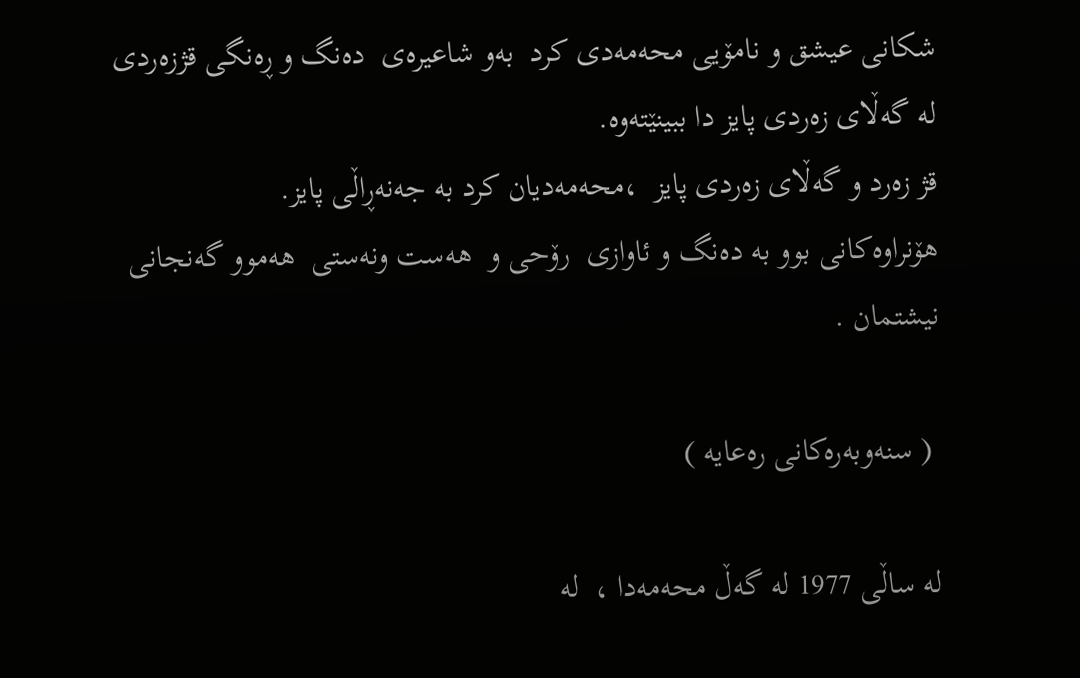شکانی عيشق و نامۆیی محەمەدی کرد  به‌و شاعیره‌ی  ده‌نگ و ڕه‌نگی قژزەردی لە گەڵای زەردی پایز دا ببینێتەوە.
قژ زەرد و گەڵای زەردی پایز  ،محەمەدیان کرد به‌ جه‌نه‌ڕاڵی پایز.
هۆنراوه‌کانی بوو به‌ دەنگ و ئاوازی  رۆحی و  هه‌ست ونه‌ستی  هەموو گەنجانی  نیشتمان .

 ( سنەوبەرەکانی رەعایە )

له‌ ساڵی 1977 له‌ گەڵ محەمەدا ،  لە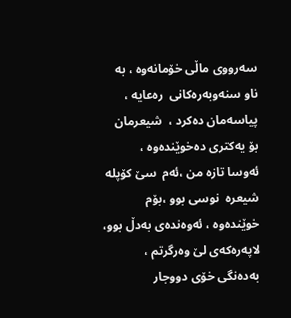سەرووی ماڵی خۆمانەوە ، بە ناو سنه‌وبه‌ره‌کانی  ره‌عایه‌ ، پیاسه‌مان ده‌کرد ،  شیعرمان  بۆ یەکتری دەخوێندەوە ،
ئەوسا تازە من ،ئەم  سێ کۆپله‌ شیعره‌  نوسی بوو ،بۆم خوێنده‌وه‌ ، ئه‌وه‌نده‌ی به‌دڵ بوو، لاپه‌ره‌که‌ی لێ وه‌رگرتم ، به‌ده‌نگی خۆی دووجار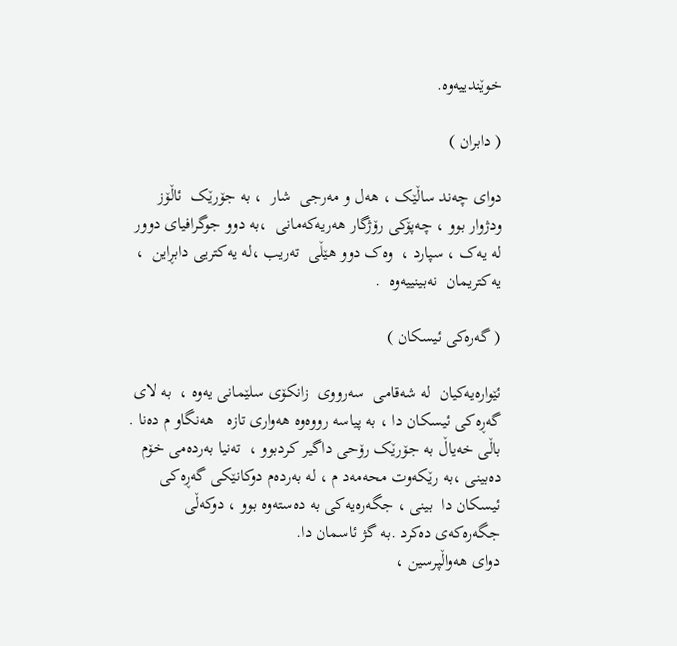خوێندییه‌وه‌.

( دابران )

دوای چه‌ند ساڵێک ، هه‌ل و مه‌رجی  شار  ، به‌ جۆرێک  ئاڵۆز ودژوار بوو ، چەپۆکی رۆژگار هەریەکەمانی  ،بە دوو جوگرافیای دوور لە یەک ، سپارد ،  وەک دوو هێڵی  تەریب ،له‌ یه‌کتریی دابڕاین  ،  یه‌کتریمان  نه‌بینییه‌وه‌  .

( گەرەکی ئیسکان )

ئێوارەیەکیان  له‌ شه‌قامی ‌ سه‌رووی  زانکۆی سلێمانی یه‌وه‌ ،  بە لای گه‌ڕه‌کی ئیسکان دا ، بە پیاسە رووەوە هه‌واری تازه‌   هه‌نگاو م ده‌نا .
باڵی خەیاڵ بە جۆرێک رۆحی داگیر کردبوو ،  تەنیا بەردەمی خۆم دەبینی ،به‌ رێکه‌وت محه‌مه‌د م ، له‌ به‌رده‌م دوکانێکی گه‌ڕه‌کی ئیسکان دا  بینی ، جگه‌ره‌یه‌کی به‌ ده‌سته‌وه‌ بوو ، دوکەڵی جگەرەکەی دەکرد .بە گژ ئاسمان دا.
دوای هه‌واڵپرسین ،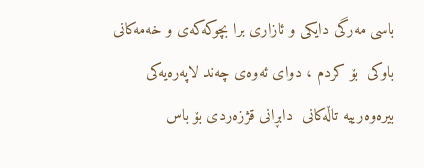باسی مه‌رگی دایکی و ئازاری برا بچوکەکەی و خەمەکانی باوکی  بۆ کردم ، دوای ئه‌وه‌ی چه‌ند لاپه‌ره‌یه‌کی بیره‌وه‌رییه‌ تاڵه‌کانی  دابڕانی قژزەردی بۆ باس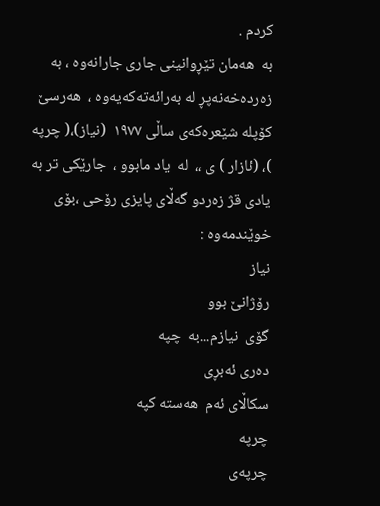کردم .
به‌  هەمان تێڕوانینی جاری جارانەوە ، بە زه‌رده‌خه‌نه‌پڕ لە بەرائەتەکەیەوە ،  هه‌رسێ کۆپله‌ شێعرەکەی ساڵی ١٩٧٧  (نیاز)،( چرپه‌ )، (ئازار ) ی ،،  لە  یاد مابوو ،  جارێکی تر بە یادی قژ زەردو گەڵای پایزی رۆحی ،بۆی خوێندمه‌وه‌ :
نیاز
رۆژانێ بوو
گۆی  نیازم...به‌  چپه‌
ده‌ری ئه‌بڕی
سکاڵای ئه‌م  هه‌سته‌ کپه‌
چرپه
چرپه‌ی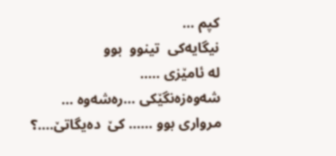کپم ...
نیگایه‌کی  تینوو  بوو
له‌ ئامێزی .....
شه‌وه‌زه‌نگێکی ...ره‌شه‌وه‌ ...
مرواری بوو ...... کێ  ده‌یگاتێ....؟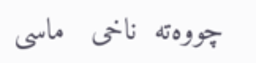چووه‌ته‌  ناخی   ماسی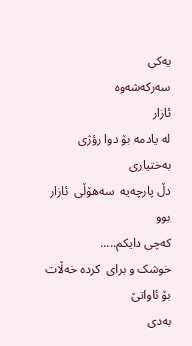یه‌کی
سه‌رکه‌شه‌وه‌
ئازار
له‌ یادمه‌ بۆ دوا رؤژی  به‌ختیاری
دڵ پارچه‌یه‌  سه‌هۆڵی  ئازار بوو
که‌چی دایکم.....
خوشک و برای  کرده‌ خه‌ڵات
بۆ ئاواتێ
به‌دی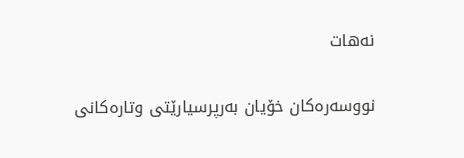نه‌هات

نووسەرەکان خۆیان بەرپرسیارێتی وتارەکانی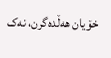خۆیان هەڵدەگرن، نەک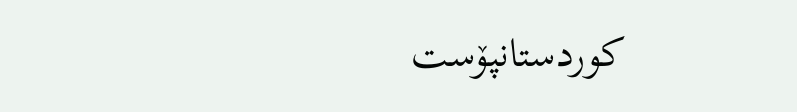کوردستانپۆست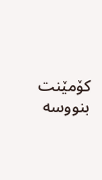کۆمێنت بنووسە